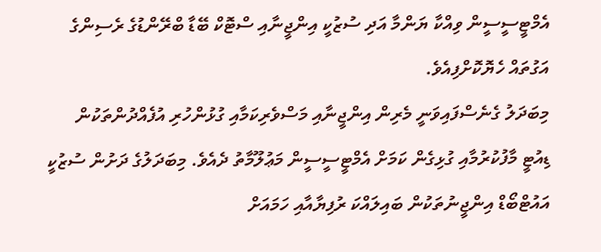އެމްޓީސީސީން ވިއްކާ ޔަންމާ އަދި ސުޒުކީ އިންޖީނާއި ސްޓޮކް ބޭޑާ ބްރޭންޑުގެ ރެސިންގެ އަގުތައް ހެޔޮކޮށްފިއެވެ.
މިބަދަލު ގެނެސްފައިވަނީ މެރިން އިންޖީނާއި މަސްވެރިކަމާއި ގުޅުންހުރި އުފެއްދުންތަކުން ޑިއުޓީ މާފުކުރުމާއި ގުޅިގެން ކަމަށް އެމްޓީސީސީން މަޢުލޫމާތު ދެއެވެ. މިބަދަލުގެ ދަށުން ސުޒުކީ އައުޓްބޯޑް އިންޖީނުތަކުން ބައިލައްކަ ރުފިޔާއާއި ހަމައަށް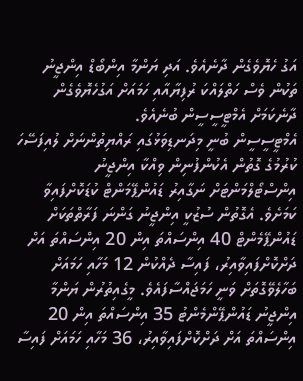އަގު ހެޔޮވެގެން ދާނެއެވެ. އަދި ޔަންމާ އިންބޯޑް އިންޖީނު ތަކުން ވެސް ހަތްލައްކަ ރުފިޔާއާއި ހަމައަށް އަގުހެޔޮވެގެން ދާނެކަމަށް އެމްޓީސީސީން ބުނެއެވެ.
އެމްޓީސީސީން ބުނީ މިދަނޑިވަޅުގައި ރައްޔިތުންނަށް ލުއިފަސޭހަ ކުރުމުގެ ގޮތުން އެކުންފުނިން ވިއްކާ އިންޖީނު އިންސްޓޯލްމަންޓަށް ނަގާއިރު ޑައުންޕޭމަންޓް ކުޑަކޮށްފައިވާ ކަމަށެވެ. އެގޮތުން ސުޒުކީ އިންޖީނު ގަންނަ ފަރާތްތަކަށް ޑައުންޕޭމެންޓް 40 އިންސައްތަ އިން 20 އިންސައްތަ އަށް ދަށްކޮށްފައިވާއިރު، ފައިސާ ދެއްކުން 12 މަހާއި ހަމައަށް ބަހާލެވޭގޮތަށް ވަނީ ހަމަޖައްސާފައެވެ. މީގެއިތުރުން ޔަންމާ އިންޖީނު ޑައުންޕޭންމެންޓު 35 އިންސައްތަ އިން 20 އިންސައްތަ އަށް ދަށްކޮށްފައިވާއިރު، 36 މަހާއި ހަމައަށް ފައިސާ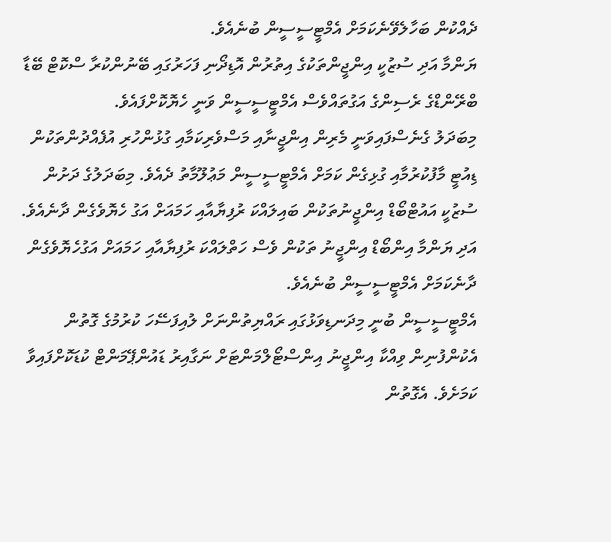ދެއްކުން ބަހާލެވޭނެކަމަށް އެމްޓީސީސީން ބުނެއެވެ.
ޔަންމާ އަދި ސުޒުކީ އިންޖީންތަކުގެ އިތުރުން އޮޑިދޯނި ފަހަރުގައި ބޭނުންކުރާ ސްކޮޓް ބޭޑާ ބްރޭންޑްގެ ރެސިންގެ އަގުތައްވެސް އެމްޓީސީސީން ވަނީ ހެޔޮކޮށްފައެވެ.
މިބަދަލު ގެނެސްފައިވަނީ މެރިން އިންޖީނާއި މަސްވެރިކަމާއި ގުޅުންހުރި އުފެއްދުންތަކުން ޑިއުޓީ މާފުކުރުމާއި ގުޅިގެން ކަމަށް އެމްޓީސީސީން މަޢުލޫމާތު ދެއެވެ. މިބަދަލުގެ ދަށުން ސުޒުކީ އައުޓްބޯޑް އިންޖީނުތަކުން ބައިލައްކަ ރުފިޔާއާއި ހަމައަށް އަގު ހެޔޮވެގެން ދާނެއެވެ. އަދި ޔަންމާ އިންބޯޑް އިންޖީނު ތަކުން ވެސް ހަތްލައްކަ ރުފިޔާއާއި ހަމައަށް އަގުހެޔޮވެގެން ދާނެކަމަށް އެމްޓީސީސީން ބުނެއެވެ.
އެމްޓީސީސީން ބުނީ މިދަނޑިވަޅުގައި ރައްޔިތުންނަށް ލުއިފަސޭހަ ކުރުމުގެ ގޮތުން އެކުންފުނިން ވިއްކާ އިންޖީނު އިންސްޓޯލްމަންޓަށް ނަގާއިރު ޑައުންޕޭމަންޓް ކުޑަކޮށްފައިވާ ކަމަށެވެ. އެގޮތުން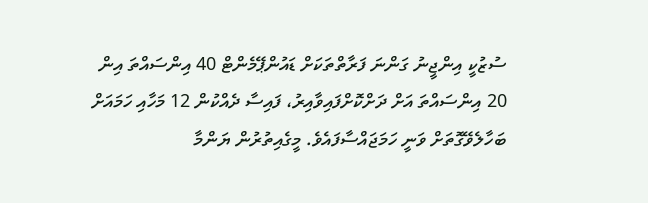ސުޒުކީ އިންޖީނު ގަންނަ ފަރާތްތަކަށް ޑައުންޕޭމެންޓް 40 އިންސައްތަ އިން 20 އިންސައްތަ އަށް ދަށްކޮށްފައިވާއިރު، ފައިސާ ދެއްކުން 12 މަހާއި ހަމައަށް ބަހާލެވޭގޮތަށް ވަނީ ހަމަޖައްސާފައެވެ. މީގެއިތުރުން ޔަންމާ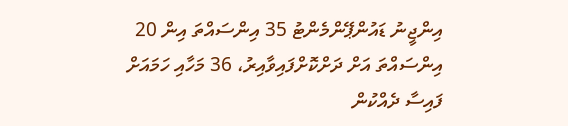އިންޖީނު ޑައުންޕޭންމެންޓު 35 އިންސައްތަ އިން 20 އިންސައްތަ އަށް ދަށްކޮށްފައިވާއިރު، 36 މަހާއި ހަމައަށް ފައިސާ ދެއްކުން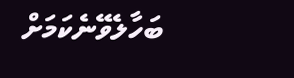ބަހާލެވޭނެކަމަށް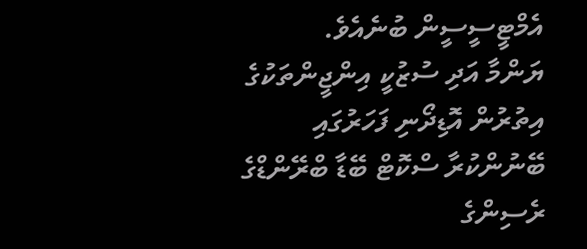އެމްޓީސީސީން ބުނެއެވެ.
ޔަންމާ އަދި ސުޒުކީ އިންޖީންތަކުގެ އިތުރުން އޮޑިދޯނި ފަހަރުގައި ބޭނުންކުރާ ސްކޮޓް ބޭޑާ ބްރޭންޑްގެ ރެސިންގެ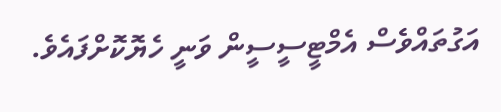އަގުތައްވެސް އެމްޓީސީސީން ވަނީ ހެޔޮކޮށްފައެވެ.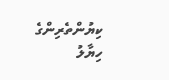ކިޔުންތެރިންގެ ހިޔާލު